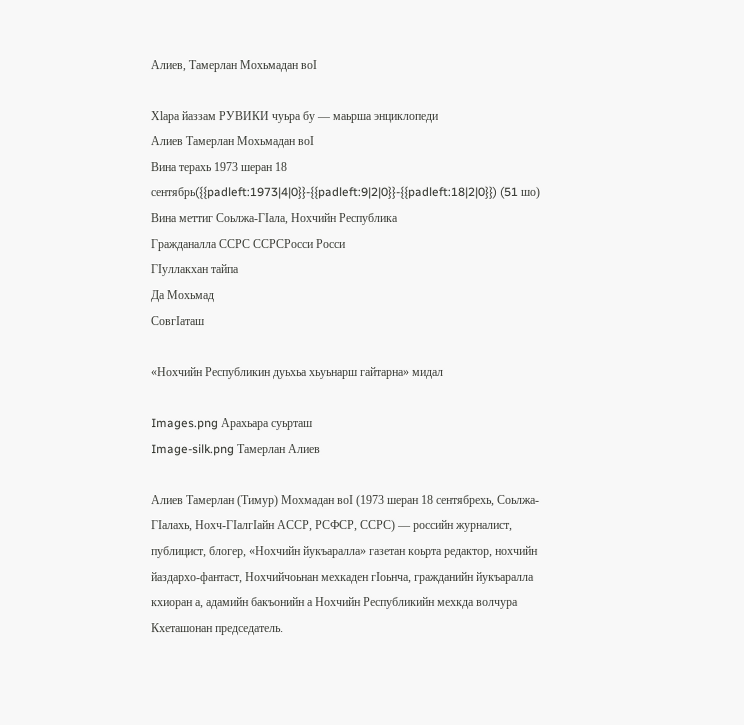Алиев, Тамерлан Мохьмадан воӀ

Хӏара йаззам РУВИКИ чуьра бу — маьрша энциклопеди
Алиев Тамерлан Мохьмадан воӀ
Вина терахь 1973 шеран 18 сентябрь({{padleft:1973|4|0}}-{{padleft:9|2|0}}-{{padleft:18|2|0}}) (51 шо)
Вина меттиг Соьлжа-ГӀала, Нохчийн Республика
Гражданалла ССРС ССРСРосси Росси
ГӀуллакхан тайпа
Да Мохьмад
СовгӀаташ

«Нохчийн Республикин дуьхьа хьуьнарш гайтарна» мидал

Images.png Арахьара суьрташ
Image-silk.png Тамерлан Алиев

Алиев Тамерлан (Тимур) Мохмадан воӀ (1973 шеран 18 сентябрехь, Соьлжа-ГӀалахь, Нохч-ГӀалгӀайн АССР, РСФСР, ССРС) — российн журналист, публицист, блогер, «Нохчийн йукъаралла» газетан коьрта редактор, нохчийн йаздархо-фантаст, Нохчийчоьнан мехкаден гӀоьнча, гражданийн йукъаралла кхиоран а, адамийн бакъонийн а Нохчийн Республикийн мехкда волчура Кхеташонан председатель.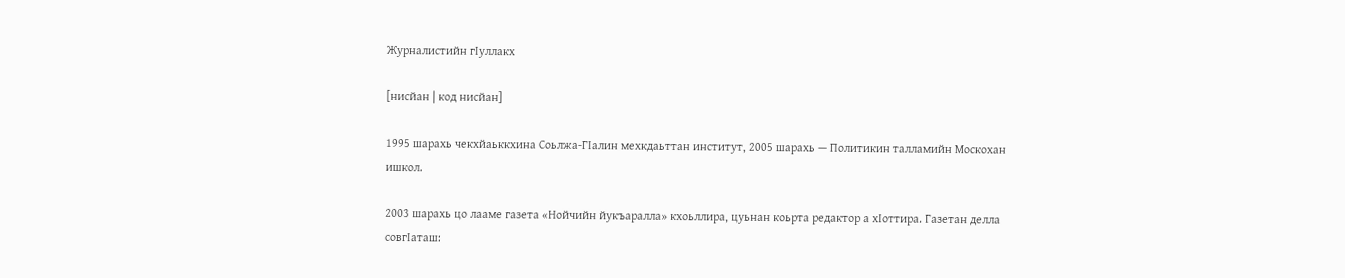Журналистийн гӀуллакх

[нисйан | код нисйан]

1995 шарахь чекхйаьккхина Соьлжа-ГӀалин мехкдаьттан институт, 2005 шарахь — Политикин талламийн Москохан ишкол.

2003 шарахь цо лааме газета «Нойчийн йукъаралла» кхоьллира, цуьнан коьрта редактор а хӀоттира. Газетан делла совгӀаташ: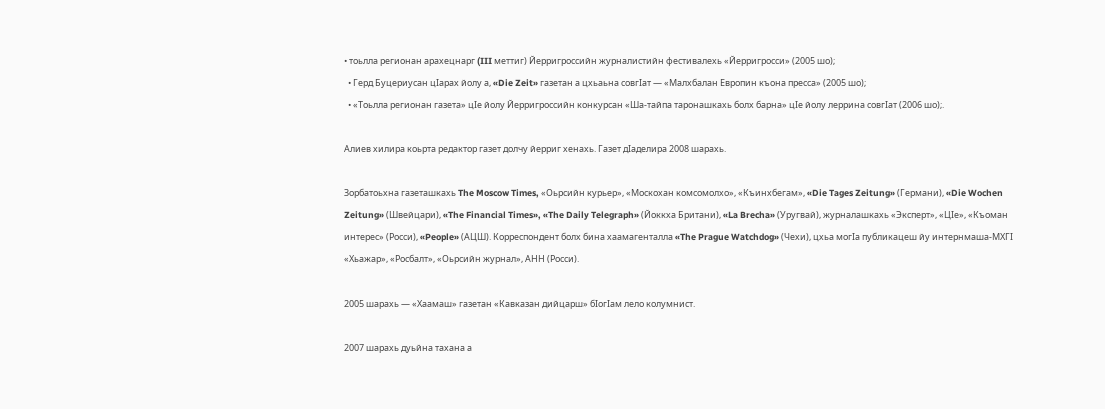• тоьлла регионан арахецнарг (III меттиг) Йерригроссийн журналистийн фестивалехь «Йерригросси» (2005 шо);
  • Герд Буцериусан цӀарах йолу а, «Die Zeit» газетан а цхьаьна совгӀат — «Малхбалан Европин къона пресса» (2005 шо);
  • «Тоьлла регионан газета» цӀе йолу Йерригроссийн конкурсан «Ша-тайпа таронашкахь болх барна» цӀе йолу леррина совгӀат (2006 шо);.

Алиев хилира коьрта редактор газет долчу йерриг хенахь. Газет дӀаделира 2008 шарахь.

Зорбатоьхна газеташкахь The Moscow Times, «Оьрсийн курьер», «Москохан комсомолхо», «Къинхбегам», «Die Tages Zeitung» (Германи), «Die Wochen Zeitung» (Швейцари), «The Financial Times», «The Daily Telegraph» (Йоккха Британи), «La Brecha» (Уругвай), журналашкахь «Эксперт», «ЦӀе», «Къоман интерес» (Росси), «People» (АЦШ). Корреспондент болх бина хаамагенталла «The Prague Watchdog» (Чехи), цхьа могӀа публикацеш йу интернмаша-МХГӀ «Хьажар», «Росбалт», «Оьрсийн журнал», АНН (Росси).

2005 шарахь — «Хаамаш» газетан «Кавказан дийцарш» бӀогӀам лело колумнист.

2007 шарахь дуьйна тахана а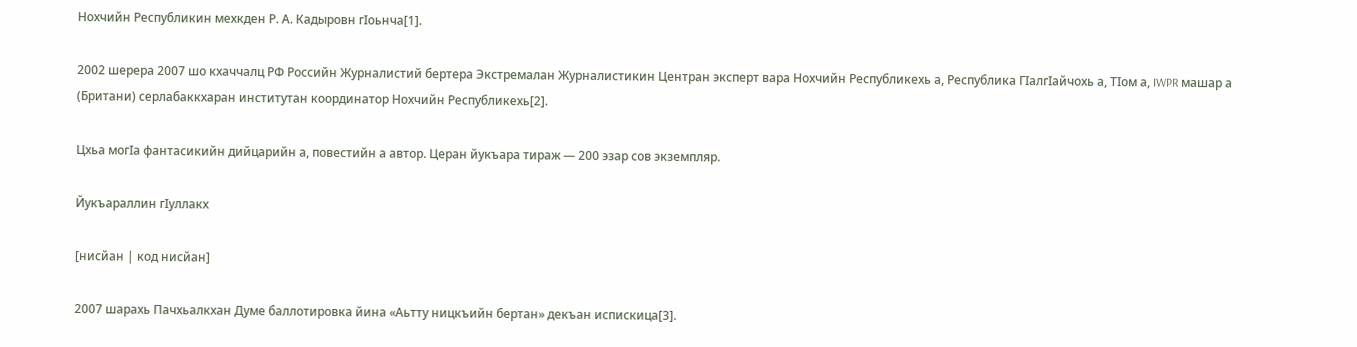Нохчийн Республикин мехкден Р. А. Кадыровн гӀоьнча[1].

2002 шерера 2007 шо кхаччалц РФ Российн Журналистий бертера Экстремалан Журналистикин Центран эксперт вара Нохчийн Республикехь а, Республика ГӀалгӀайчохь а, ТӀом а, IWPR машар а (Британи) серлабаккхаран институтан координатор Нохчийн Республикехь[2].

Цхьа могӀа фантасикийн дийцарийн а, повестийн а автор. Церан йукъара тираж — 200 эзар сов экземпляр.

Йукъараллин гӀуллакх

[нисйан | код нисйан]

2007 шарахь Пачхьалкхан Думе баллотировка йина «Аьтту ницкъийн бертан» декъан испискица[3].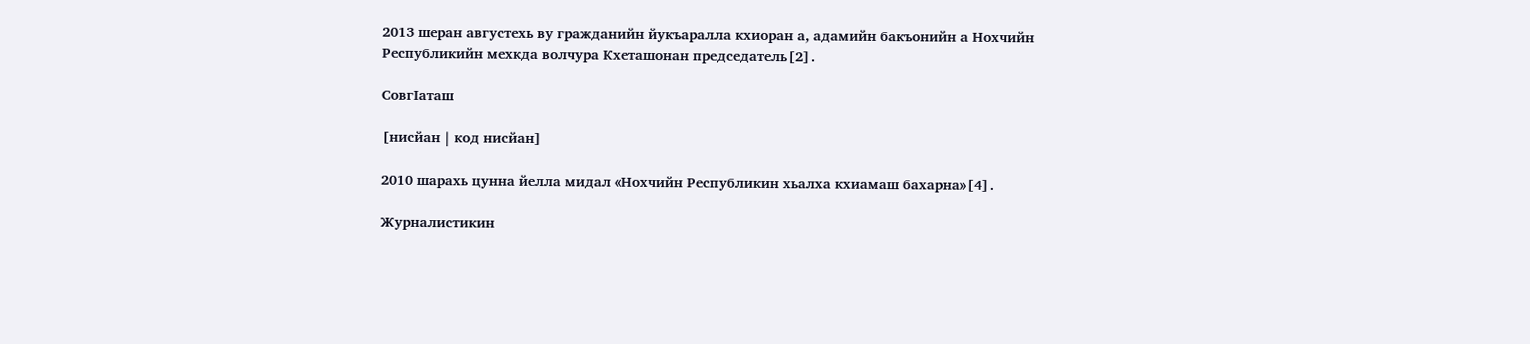2013 шеран августехь ву гражданийн йукъаралла кхиоран а, адамийн бакъонийн а Нохчийн Республикийн мехкда волчура Кхеташонан председатель[2].

СовгӀаташ

[нисйан | код нисйан]

2010 шарахь цунна йелла мидал «Нохчийн Республикин хьалха кхиамаш бахарна»[4].

Журналистикин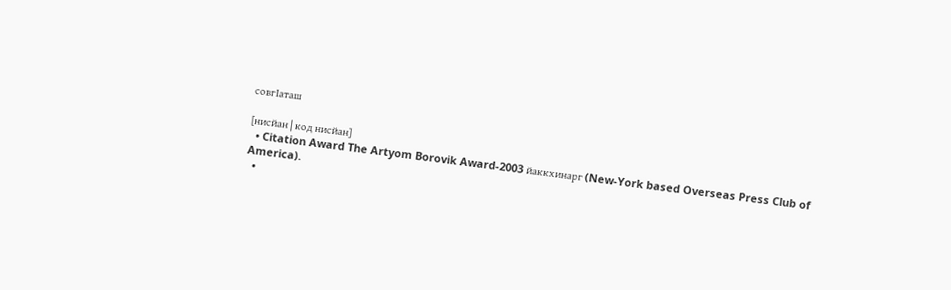совгӀаташ

[нисйан | код нисйан]
  • Citation Award The Artyom Borovik Award-2003 йаккхинарг (New-York based Overseas Press Club of America).
  •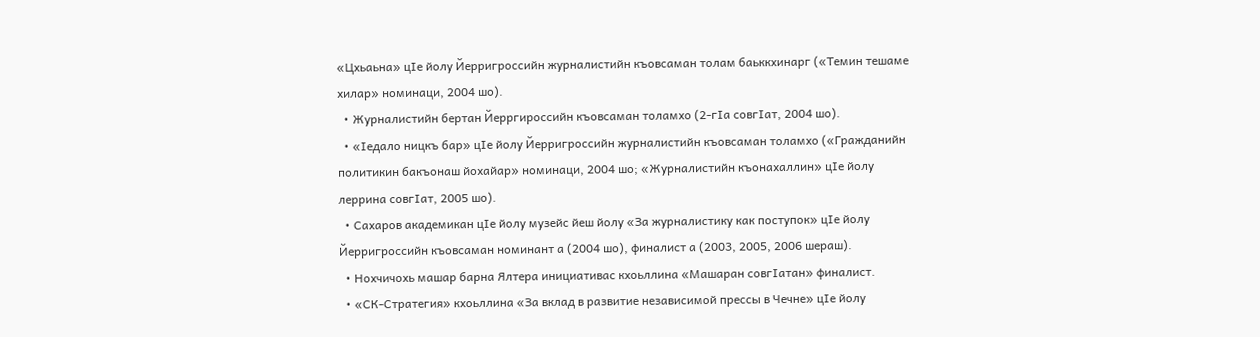«Цхьаьна» цӀе йолу Йерригроссийн журналистийн къовсаман толам баьккхинарг («Темин тешаме хилар» номинаци, 2004 шо).
  • Журналистийн бертан Йерргироссийн къовсаман толамхо (2-гӀа совгӀат, 2004 шо).
  • «Ӏедало ницкъ бар» цӀе йолу Йерригроссийн журналистийн къовсаман толамхо («Гражданийн политикин бакъонаш йохайар» номинаци, 2004 шо; «Журналистийн къонахаллин» цӀе йолу леррина совгӀат, 2005 шо).
  • Сахаров академикан цӀе йолу музейс йеш йолу «За журналистику как поступок» цӀе йолу Йерригроссийн къовсаман номинант а (2004 шо), финалист а (2003, 2005, 2006 шераш).
  • Нохчичохь машар барна Ялтера инициативас кхоьллина «Машаран совгӀатан» финалист.
  • «СК-Стратегия» кхоьллина «За вклад в развитие независимой прессы в Чечне» цӀе йолу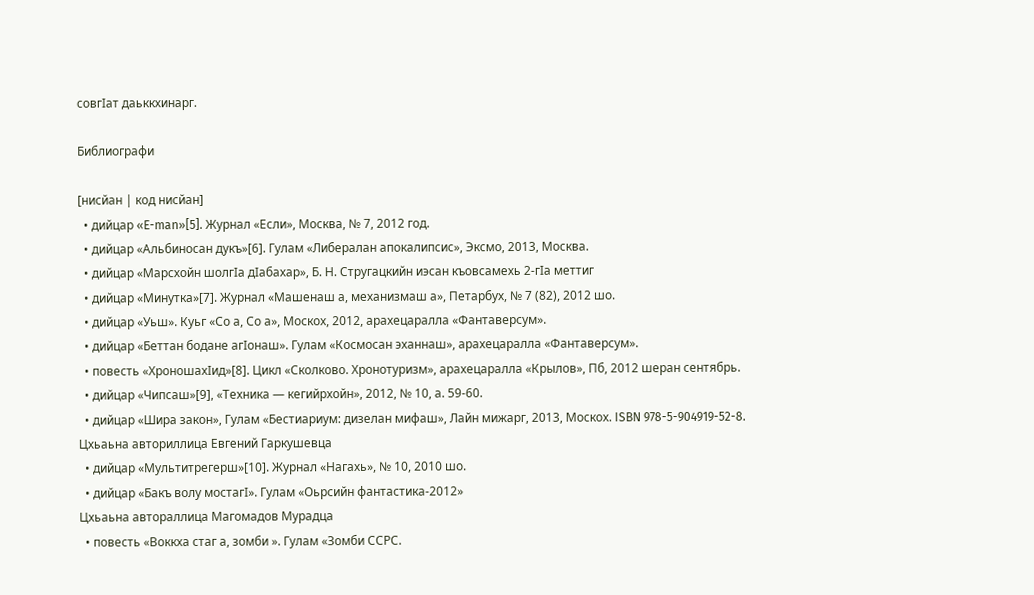совгӀат даьккхинарг.

Библиографи

[нисйан | код нисйан]
  • дийцар «E-man»[5]. Журнал «Если», Москва, № 7, 2012 год.
  • дийцар «Альбиносан дукъ»[6]. Гулам «Либералан апокалипсис», Эксмо, 2013, Москва.
  • дийцар «Марсхойн шолгӀа дӀабахар», Б. Н. Стругацкийн иэсан къовсамехь 2-гӀа меттиг
  • дийцар «Минутка»[7]. Журнал «Машенаш а, механизмаш а», Петарбух, № 7 (82), 2012 шо.
  • дийцар «Уьш». Куьг «Со а, Со а», Москох, 2012, арахецаралла «Фантаверсум».
  • дийцар «Беттан бодане агӀонаш». Гулам «Космосан эханнаш», арахецаралла «Фантаверсум».
  • повесть «ХроношахӀид»[8]. Цикл «Сколково. Хронотуризм», арахецаралла «Крылов», Пб, 2012 шеран сентябрь.
  • дийцар «Чипсаш»[9], «Техника — кегийрхойн», 2012, № 10, а. 59-60.
  • дийцар «Шира закон», Гулам «Бестиариум: дизелан мифаш», Лайн мижарг, 2013, Москох. ISBN 978-5-904919-52-8.
Цхьаьна авториллица Евгений Гаркушевца
  • дийцар «Мультитрегерш»[10]. Журнал «Нагахь», № 10, 2010 шо.
  • дийцар «Бакъ волу мостагӀ». Гулам «Оьрсийн фантастика-2012»
Цхьаьна автораллица Магомадов Мурадца
  • повесть «Воккха стаг а, зомби ». Гулам «Зомби ССРС.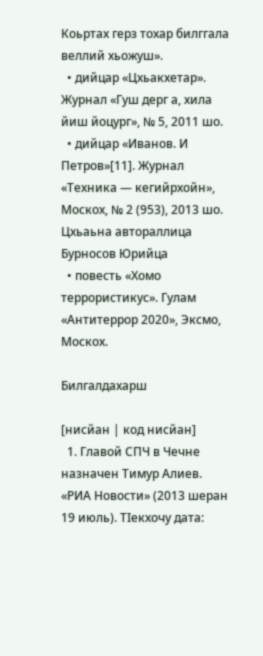Коьртах герз тохар билггала веллий хьожуш».
  • дийцар «Цхьакхетар». Журнал «Гуш дерг а, хила йиш йоцург», № 5, 2011 шо.
  • дийцар «Иванов. И Петров»[11]. Журнал «Техника — кегийрхойн», Москох, № 2 (953), 2013 шо.
Цхьаьна автораллица Бурносов Юрийца
  • повесть «Хомо террористикус». Гулам «Антитеррор 2020», Эксмо, Москох.

Билгалдахарш

[нисйан | код нисйан]
  1. Главой СПЧ в Чечне назначен Тимур Алиев. «РИА Новости» (2013 шеран 19 июль). ТӀекхочу дата: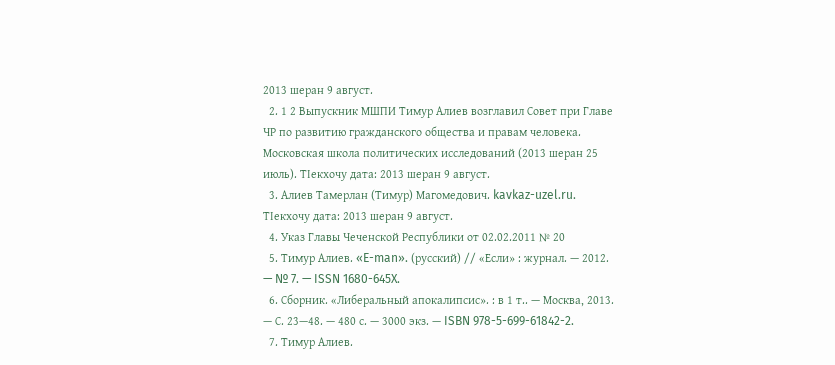2013 шеран 9 август.
  2. 1 2 Выпускник МШПИ Тимур Алиев возглавил Совет при Главе ЧР по развитию гражданского общества и правам человека. Московская школа политических исследований (2013 шеран 25 июль). ТӀекхочу дата: 2013 шеран 9 август.
  3. Алиев Тамерлан (Тимур) Магомедович. kavkaz-uzel.ru. ТӀекхочу дата: 2013 шеран 9 август.
  4. Указ Главы Чеченской Республики от 02.02.2011 № 20
  5. Тимур Алиев. «E-man». (русский) // «Если» : журнал. — 2012. — № 7. — ISSN 1680-645X.
  6. Сборник. «Либеральный апокалипсис». : в 1 т.. — Москва, 2013. — С. 23—48. — 480 с. — 3000 экз. — ISBN 978-5-699-61842-2.
  7. Тимур Алиев.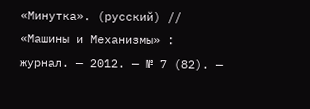«Минутка». (русский) // «Машины и Механизмы» : журнал. — 2012. — № 7 (82). —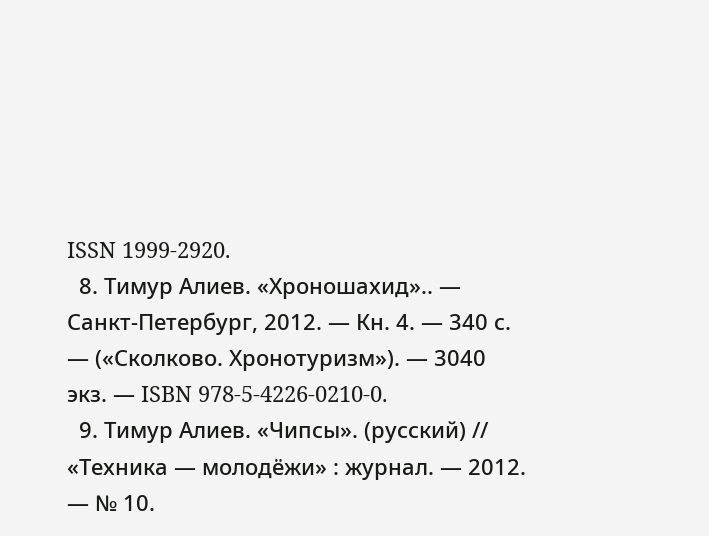ISSN 1999-2920.
  8. Тимур Алиев. «Хроношахид».. — Санкт-Петербург, 2012. — Кн. 4. — 340 с. — («Сколково. Хронотуризм»). — 3040 экз. — ISBN 978-5-4226-0210-0.
  9. Тимур Алиев. «Чипсы». (русский) // «Техника — молодёжи» : журнал. — 2012. — № 10.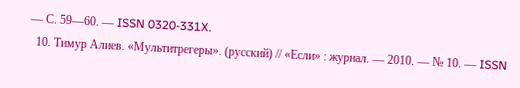— С. 59—60. — ISSN 0320-331X.
  10. Тимур Алиев. «Мультитрегеры». (русский) // «Если» : журнал. — 2010. — № 10. — ISSN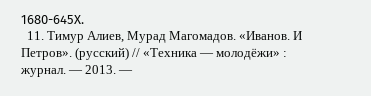1680-645X.
  11. Тимур Алиев, Мурад Магомадов. «Иванов. И Петров». (русский) // «Техника — молодёжи» : журнал. — 2013. —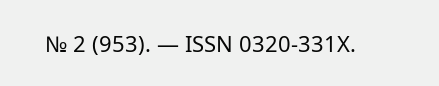№ 2 (953). — ISSN 0320-331X.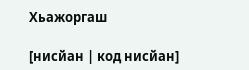Хьажоргаш

[нисйан | код нисйан]